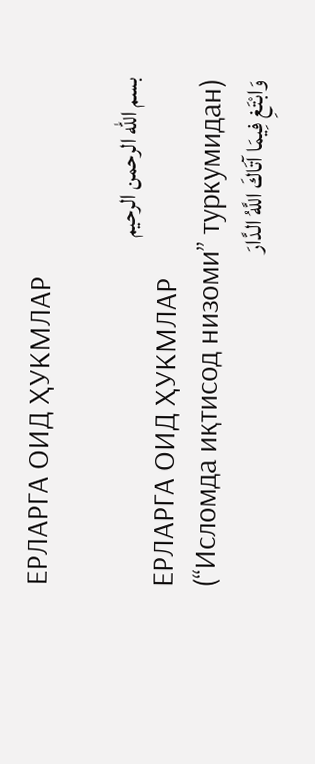ЕРЛАРГА ОИД ҲУКМЛАР

بسم الله الرحمن الرحيم
ЕРЛАРГА ОИД ҲУКМЛАР
(“Исломда иқтисод низоми” туркумидан)
وَابْتَغِ فِيمَا آتَاكَ اللَّهُ الدَّارَ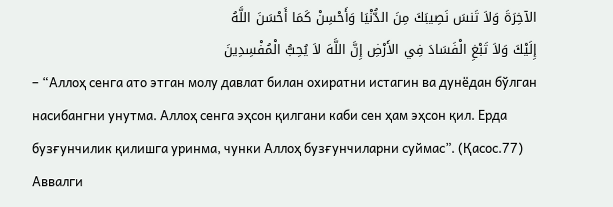الآخِرَةَ وَلاَ تَنسَ نَصِيبَكَ مِنَ الدُّنْيَا وَأَحْسِنْ كَمَا أَحْسَنَ اللَّهُ
إِلَيْكَ وَلاَ تَبْغِ الْفَسَادَ فِي الأَرْضِ إِنَّ اللَّهَ لاَ يُحِبُّ الْمُفْسِدِينَ
– “Аллоҳ сенга ато этган молу давлат билан охиратни истагин ва дунёдан бўлган насибангни унутма. Аллоҳ сенга эҳсон қилгани каби сен ҳам эҳсон қил. Ерда бузғунчилик қилишга уринма, чунки Аллоҳ бузғунчиларни суймас”. (Қасос.77)
Аввалги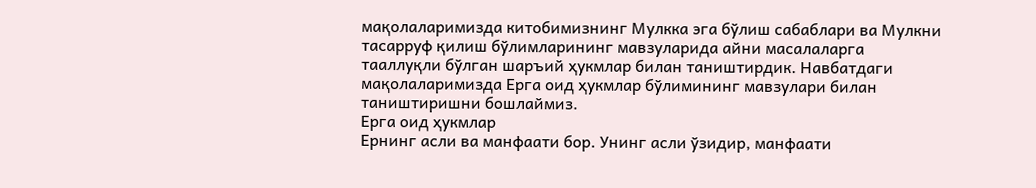мақолаларимизда китобимизнинг Мулкка эга бўлиш сабаблари ва Мулкни тасарруф қилиш бўлимларининг мавзуларида айни масалаларга тааллуқли бўлган шаръий ҳукмлар билан таништирдик. Навбатдаги мақолаларимизда Ерга оид ҳукмлар бўлимининг мавзулари билан таништиришни бошлаймиз.
Ерга оид ҳукмлар
Ернинг асли ва манфаати бор. Унинг асли ўзидир, манфаати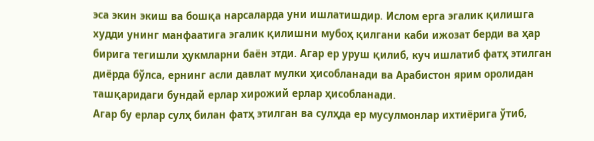эса экин экиш ва бошқа нарсаларда уни ишлатишдир. Ислом ерга эгалик қилишга худди унинг манфаатига эгалик қилишни мубоҳ қилгани каби ижозат берди ва ҳар бирига тегишли ҳукмларни баён этди. Агар ер уруш қилиб, куч ишлатиб фатҳ этилган диёрда бўлса, ернинг асли давлат мулки ҳисобланади ва Арабистон ярим оролидан ташқаридаги бундай ерлар хирожий ерлар ҳисобланади.
Агар бу ерлар сулҳ билан фатҳ этилган ва сулҳда ер мусулмонлар ихтиёрига ўтиб,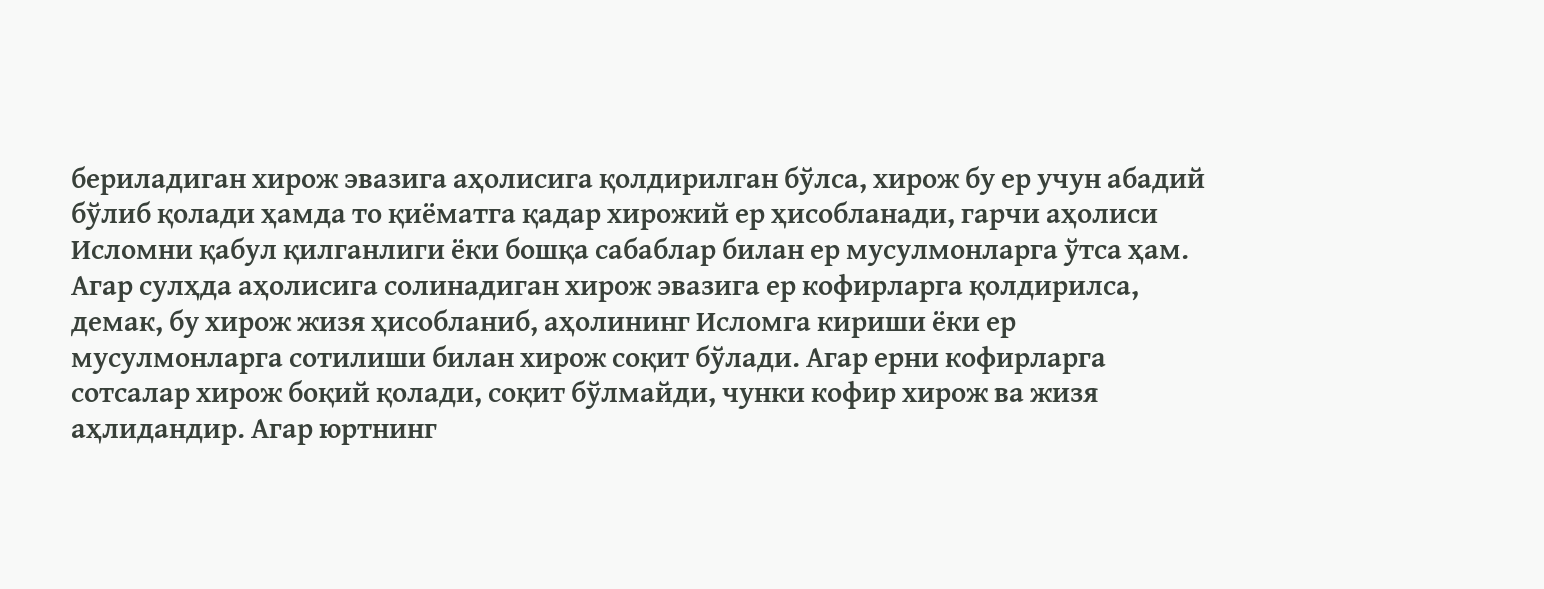бериладиган хирож эвазига аҳолисига қолдирилган бўлса, хирож бу ер учун абадий бўлиб қолади ҳамда то қиёматга қадар хирожий ер ҳисобланади, гарчи аҳолиси Исломни қабул қилганлиги ёки бошқа сабаблар билан ер мусулмонларга ўтса ҳам.
Агар сулҳда аҳолисига солинадиган хирож эвазига ер кофирларга қолдирилса, демак, бу хирож жизя ҳисобланиб, аҳолининг Исломга кириши ёки ер мусулмонларга сотилиши билан хирож соқит бўлади. Агар ерни кофирларга сотсалар хирож боқий қолади, соқит бўлмайди, чунки кофир хирож ва жизя аҳлидандир. Агар юртнинг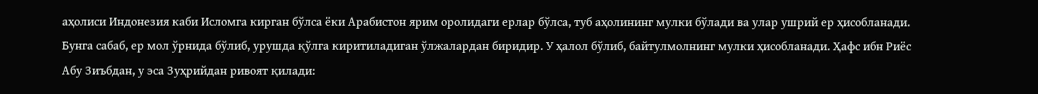аҳолиси Индонезия каби Исломга кирган бўлса ёки Арабистон ярим оролидаги ерлар бўлса, туб аҳолининг мулки бўлади ва улар ушрий ер ҳисобланади. Бунга сабаб, ер мол ўрнида бўлиб, урушда қўлга киритиладиган ўлжалардан биридир. У ҳалол бўлиб, байтулмолнинг мулки ҳисобланади. Ҳафс ибн Риёс Абу Зиъбдан, у эса Зуҳрийдан ривоят қилади: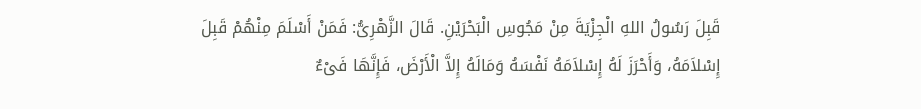قَبِلَ رَسُولُ اللهِ الْجِزْيَةَ مِنْ مَجُوسِ الْبَحْرَيْنِ. قَالَ الزَّهْرِىُّ: فَمَنْ أَسْلَمَ مِنْهُمْ قَبِلَ إِسْلاَمَهُ، وَأَحْرَزَ لَهُ إِسْلاَمَهُ نَفْسَهُ وَمَالَهُ إِلاَّ الْأَرْضَ، فَإِنَّهَا فَىْءٌ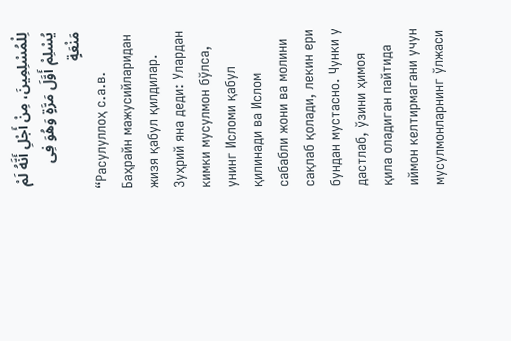لِلْمُسْلِمِينَ، مِنْ أَجْلِ أَنَّهُ لَمْ يُسْلِمْ أَوَّلَ مَرَّةٍ وَهُوَ فِى مَنْعَةٍ
“Расулуллоҳ с.а.в. Баҳрайн мажусийларидан жизя қабул қилдилар. Зуҳрий яна деди: Улардан кимки мусулмон бўлса, унинг Исломи қабул қилинади ва Ислом сабабли жони ва молини сақлаб қолади, лекин ери бундан мустасно. Чунки у дастлаб, ўзини ҳимоя қила оладиган пайтида иймон келтирмагани учун мусулмонларнинг ўлжаси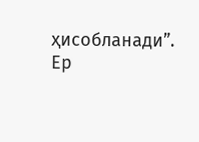ҳисобланади”.
Ер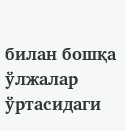билан бошқа ўлжалар ўртасидаги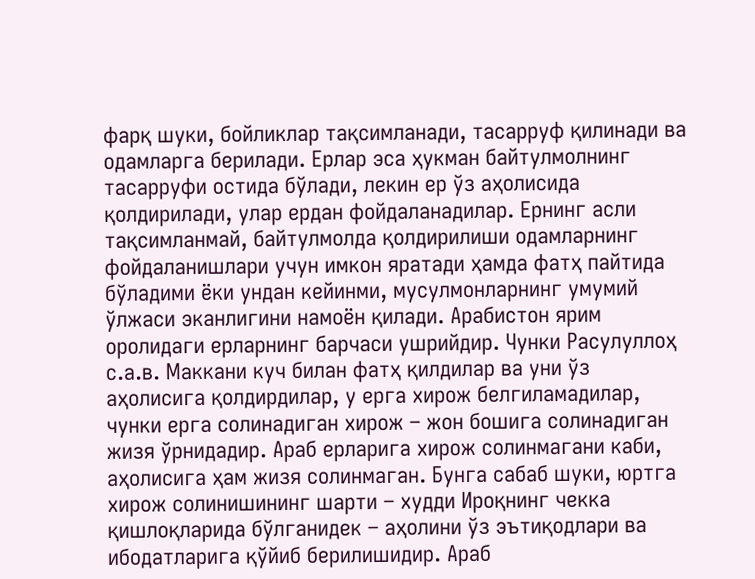фарқ шуки, бойликлар тақсимланади, тасарруф қилинади ва одамларга берилади. Ерлар эса ҳукман байтулмолнинг тасарруфи остида бўлади, лекин ер ўз аҳолисида қолдирилади, улар ердан фойдаланадилар. Ернинг асли тақсимланмай, байтулмолда қолдирилиши одамларнинг фойдаланишлари учун имкон яратади ҳамда фатҳ пайтида бўладими ёки ундан кейинми, мусулмонларнинг умумий ўлжаси эканлигини намоён қилади. Арабистон ярим оролидаги ерларнинг барчаси ушрийдир. Чунки Расулуллоҳ с.а.в. Маккани куч билан фатҳ қилдилар ва уни ўз аҳолисига қолдирдилар, у ерга хирож белгиламадилар, чунки ерга солинадиган хирож – жон бошига солинадиган жизя ўрнидадир. Араб ерларига хирож солинмагани каби, аҳолисига ҳам жизя солинмаган. Бунга сабаб шуки, юртга хирож солинишининг шарти – худди Ироқнинг чекка қишлоқларида бўлганидек – аҳолини ўз эътиқодлари ва ибодатларига қўйиб берилишидир. Араб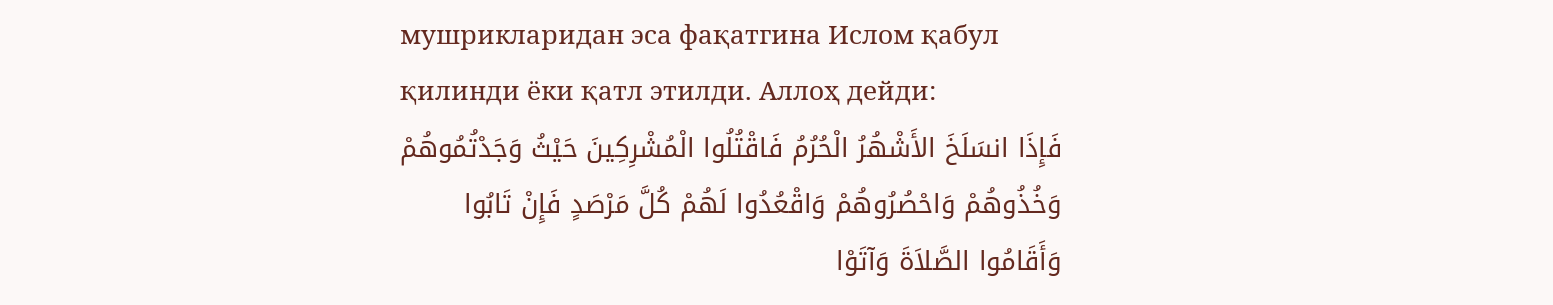мушрикларидан эса фақатгина Ислом қабул қилинди ёки қатл этилди. Аллоҳ дейди:
فَإِذَا انسَلَخَ الأَشْهُرُ الْحُرُمُ فَاقْتُلُوا الْمُشْرِكِينَ حَيْثُ وَجَدْتُمُوهُمْ وَخُذُوهُمْ وَاحْصُرُوهُمْ وَاقْعُدُوا لَهُمْ كُلَّ مَرْصَدٍ فَإِنْ تَابُوا وَأَقَامُوا الصَّلاَةَ وَآتَوْا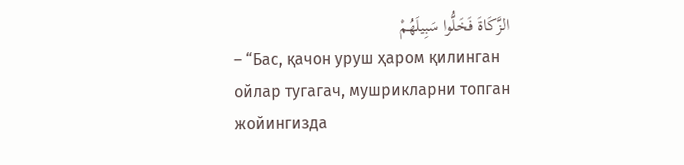الزَّكَاةَ فَخَلُّوا سَبِيلَهُمْ
– “Бас, қачон уруш ҳаром қилинган ойлар тугагач, мушрикларни топган жойингизда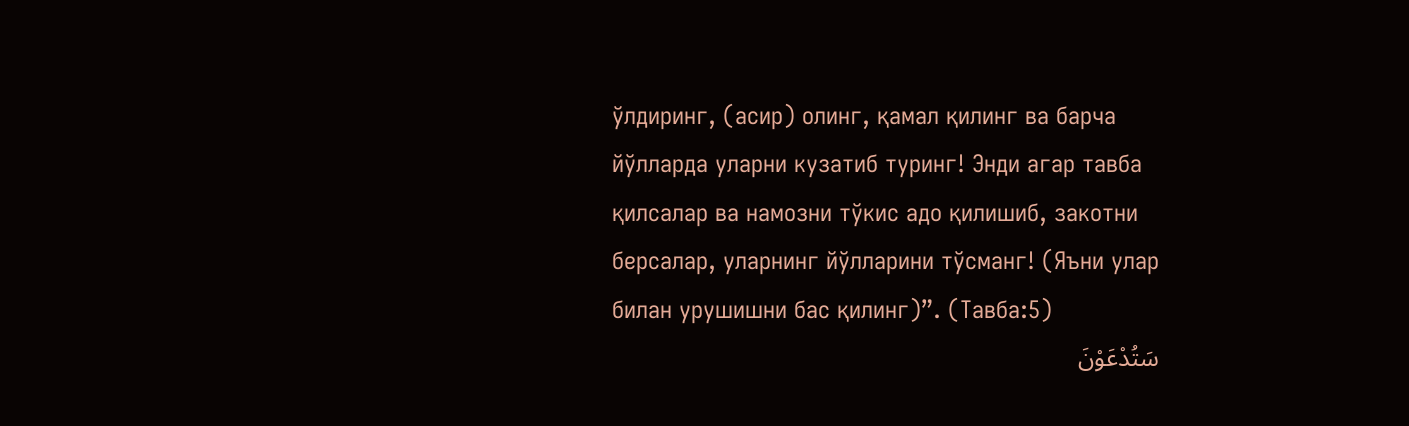ўлдиринг, (асир) олинг, қамал қилинг ва барча йўлларда уларни кузатиб туринг! Энди агар тавба қилсалар ва намозни тўкис адо қилишиб, закотни берсалар, уларнинг йўлларини тўсманг! (Яъни улар билан урушишни бас қилинг)”. (Тавба:5)
سَتُدْعَوْنَ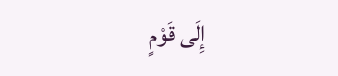إِلَى قَوْمٍ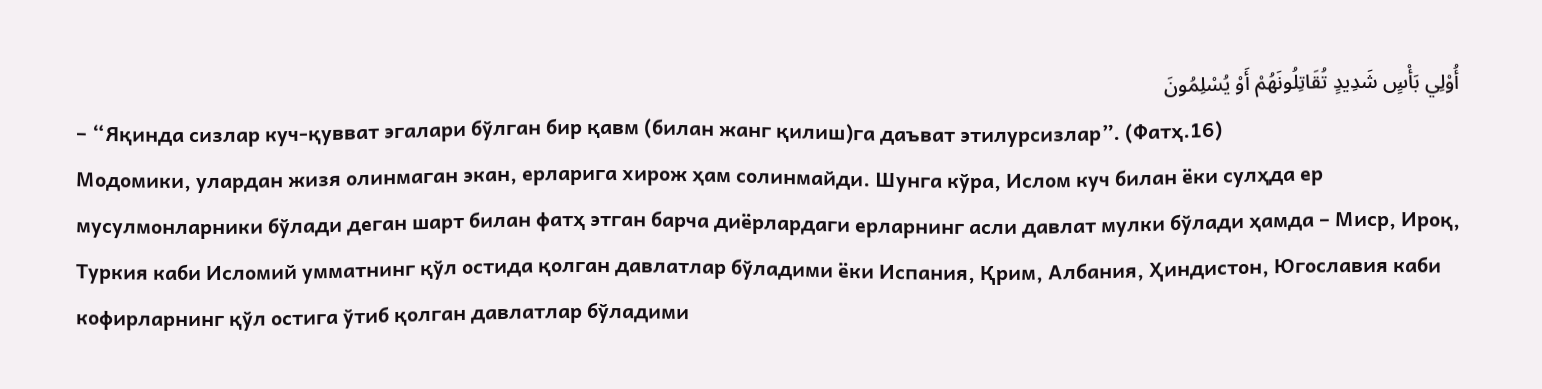أُوْلِي بَأْسٍ شَدِيدٍ تُقَاتِلُونَهُمْ أَوْ يُسْلِمُونَ
– “Яқинда сизлар куч-қувват эгалари бўлган бир қавм (билан жанг қилиш)га даъват этилурсизлар”. (Фатҳ.16)
Модомики, улардан жизя олинмаган экан, ерларига хирож ҳам солинмайди. Шунга кўра, Ислом куч билан ёки сулҳда ер мусулмонларники бўлади деган шарт билан фатҳ этган барча диёрлардаги ерларнинг асли давлат мулки бўлади ҳамда – Миср, Ироқ, Туркия каби Исломий умматнинг қўл остида қолган давлатлар бўладими ёки Испания, Қрим, Албания, Ҳиндистон, Югославия каби кофирларнинг қўл остига ўтиб қолган давлатлар бўладими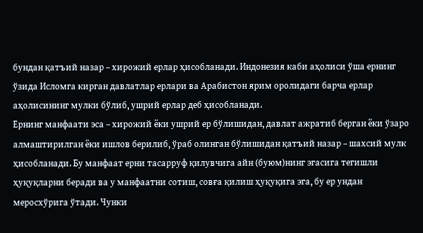бундан қатъий назар – хирожий ерлар ҳисобланади. Индонезия каби аҳолиси ўша ернинг ўзида Исломга кирган давлатлар ерлари ва Арабистон ярим оролидаги барча ерлар аҳолисининг мулки бўлиб, ушрий ерлар деб ҳисобланади.
Ернинг манфаати эса – хирожий ёки ушрий ер бўлишидан, давлат ажратиб берган ёки ўзаро алмаштирилган ёки ишлов берилиб, ўраб олинган бўлишидан қатъий назар – шахсий мулк ҳисобланади. Бу манфаат ерни тасарруф қилувчига айн (буюм)нинг эгасига тегишли ҳуқуқларни беради ва у манфаатни сотиш, совға қилиш ҳуқуқига эга, бу ер ундан меросхўрига ўтади. Чунки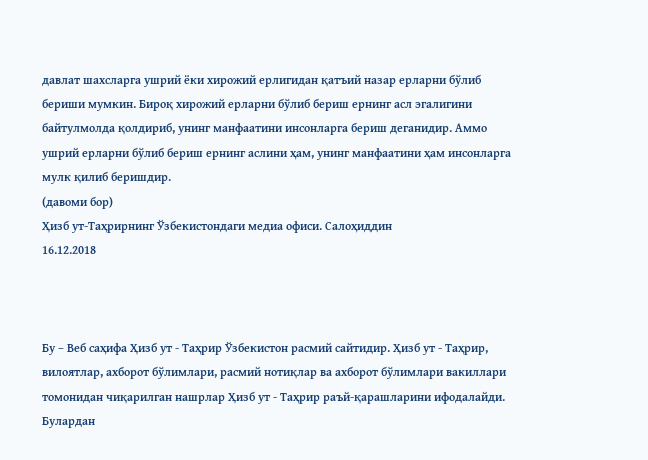давлат шахсларга ушрий ёки хирожий ерлигидан қатъий назар ерларни бўлиб бериши мумкин. Бироқ хирожий ерларни бўлиб бериш ернинг асл эгалигини байтулмолда қолдириб, унинг манфаатини инсонларга бериш деганидир. Аммо ушрий ерларни бўлиб бериш ернинг аслини ҳам, унинг манфаатини ҳам инсонларга мулк қилиб беришдир.
(давоми бор)
Ҳизб ут-Таҳрирнинг Ўзбекистондаги медиа офиси. Салоҳиддин
16.12.2018



Бу – Веб саҳифа Ҳизб ут - Таҳрир Ўзбекистон расмий сайтидир. Ҳизб ут - Таҳрир, вилоятлар, ахборот бўлимлари, расмий нотиқлар ва ахборот бўлимлари вакиллари томонидан чиқарилган нашрлар Ҳизб ут - Таҳрир раъй-қарашларини ифодалайди. Булардан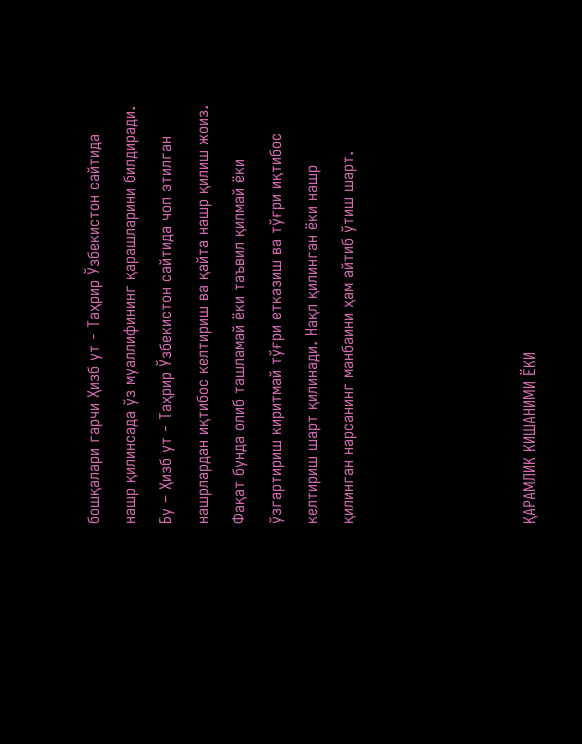бошқалари гарчи Ҳизб ут - Таҳрир Ўзбекистон сайтида нашр қилинсада ўз муаллифининг қарашларини билдиради. Бу – Ҳизб ут - Таҳрир Ўзбекистон сайтида чоп этилган нашрлардан иқтибос келтириш ва қайта нашр қилиш жоиз. Фақат бунда олиб ташламай ёки таъвил қилмай ёки ўзгартириш киритмай тўғри етказиш ва тўғри иқтибос келтириш шарт қилинади. Нақл қилинган ёки нашр қилинган нарсанинг манбаини ҳам айтиб ўтиш шарт.




ҚАРАМЛИК КИШАНИМИ ЁКИ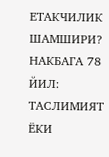ЕТАКЧИЛИК ШАМШИРИ?
НАКБАГА 78 ЙИЛ: ТАСЛИМИЯТ ЁКИ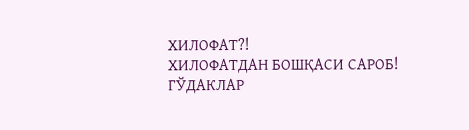ХИЛОФАТ?!
ХИЛОФАТДАН БОШҚАСИ САРОБ!
ГЎДАКЛАР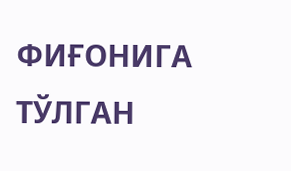ФИҒОНИГА ТЎЛГАН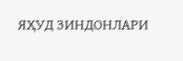ЯҲУД ЗИНДОНЛАРИ